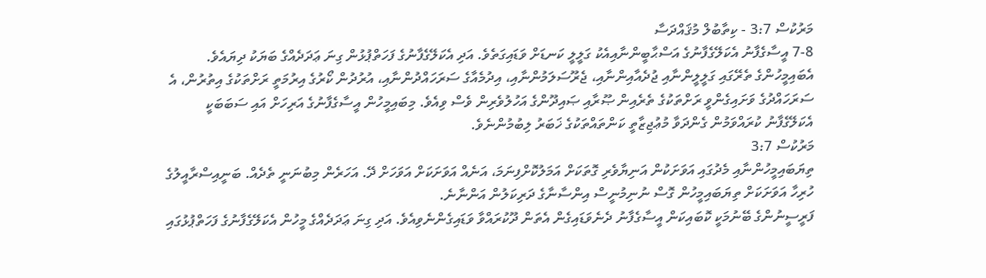މަރުކުސް 3:7 - ކިތާބުލް މުޤައްދަސާ
7-8 އީސާގެފާނު އެކަލޭގެފާނުގެ އަސްޙާބީންނާއިއެކު ގަލީލީ ކަނޑަށް ވަޑައިގަތެވެ. އަދި އެކަލޭގެފާނުގެ ފަހަތްޕުޅުން ގިނަ ޢަދަދެއްގެ ބަޔަކު ދިޔައެވެ. އެބައިމީހުންގެ ތެރޭގައި ގަލީލީންނާއި ޖުދެއާއިންނާއި، ޖެރޫސަލަމުންނާއި، އިދުމެއާގެ ސަރަހައްދުންނާއި، އުރުދުން ކޯރުގެ އިރުމަތީ ރަށްތަކުގެ އިތުރުން، އެ ސަރަހައްދުގެ ވަށައިގެންވީ ރަށްތަކުގެ ތެރެއިން ޞޫރާއި ޞައިދޫންގެ އަހުލުވެރިން ވެސް ވިއެވެ. މިބައިމީހުން އީސާގެފާނުގެ އަރިހަށް އައި ސަބަބަކީ އެކަލޭގެފާނު ކުރައްވަމުން ގެންދަވާ މުޢުޖިޒާތީ ކަންތައްތަކުގެ ޚަބަރު ލިބުމުންނެވެ.
މަރުކުސް 3:7
ތިޔަބައިމީހުންނާއި މެދުގައި އަވަށަކުން އަނިޔާވެރި ގޮތަކަށް އަމަލުކޮށްފިނަމަ، އަނެއް އަވަށަކަށް އަވަހަށް ދޭ. އަހަރެން މިބުނަނީ ތެދެއް. ބަނީއިސްރާއީލުގެ ހުރިހާ އަވަށަކަށް ތިޔަބައިމީހުން ގޮސް ނުނިމުނީސް އިންސާނާގެ ދަރިކަލުން އަންނާނެ.
ފަރީސީނުންގެ ބޭނުމަކީ ކޮބައިކަން އީސާގެފާނު ދެނެވަޑައިގެން އެތަން ދޫކުރައްވާ ވަޑައިގެންނެވިއެވެ. އަދި ގިނަ ޢަދަދެއްގެ މީހުން އެކަލޭގެފާނުގެ ފަހަތްޕުޅުގައި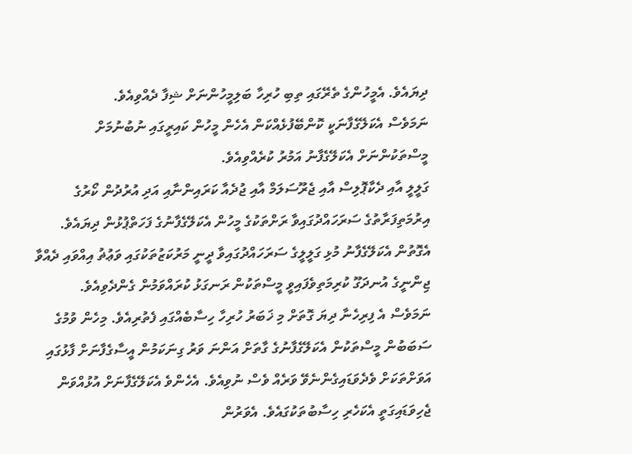ދިޔައެވެ. އެމީހުންގެ ތެރޭގައި ތިބި ހުރިހާ ބަލިމީހުންނަށް ޝިފާ ދެއްވިއެވެ.
ނަމަވެސް އެކަލޭގެފާނަކީ ކޮންބޭފުޅެއްކަން އެހެން މީހުން ކައިރީގައި ނުބުނުމަށް މީސްތަކުންނަށް އެކަލޭގެފާނު އަމުރު ކުރެއްވިއެވެ.
ގަލީލީ އާއި ދެކާޕޮލިސް އާއި ޖެރޫސަލަމް އާއި ޖުދެއާ ކަރައިންނާއި އަދި އުރުދުން ކޯރުގެ އިރުމަތިފަރާތުގެ ސަރަހައްދުގައިވާ ރަށްތަކުގެ މީހުން އެކަލޭގެފާނުގެ ފަހަތްޕުޅުން ދިޔައެވެ.
އެގޮތުން އެކަލޭގެފާނު މުޅި ގަލީލީގެ ސަރަހައްދުގައިވާ ދީނީ މަރުކަޒުތަކުގައި ވަޢުޡު އިއްވައި ދެއްވާ ޖިންނީގެ އުނދަގޫ ކުރިމަތިވެފައިވީ މީސްތަކުން ރަނގަޅު ކުރައްވަމުން ގެންދެވިއެވެ.
ނަމަވެސް އެ ފިރިހެނާ ދިޔަ ގޮތަށް މި ޚަބަރު ހުރިހާ ހިސާބެއްގައި ފެތުރިއެވެ. މިހެން ވުމުގެ ސަބަބުން މީސްތަކުން އެކަލޭގެފާނުގެ ގާތަށް އަންނަ ވަރު ގިނަކަމުން އީސާގެފާނަށް ފާޅުގައި އަވަށްތަކަށް ވެދެވަޑައިގެންނެވޭ ވަރެއް ވެސް ނުވިއެވެ. އެހެންވެ އެކަލޭގެފާނަށް އުޅުއްވަން ޖެހިވަޑައިގަތީ އެކަހެރި ހިސާބުތަކުގައެވެ. އެވަރުން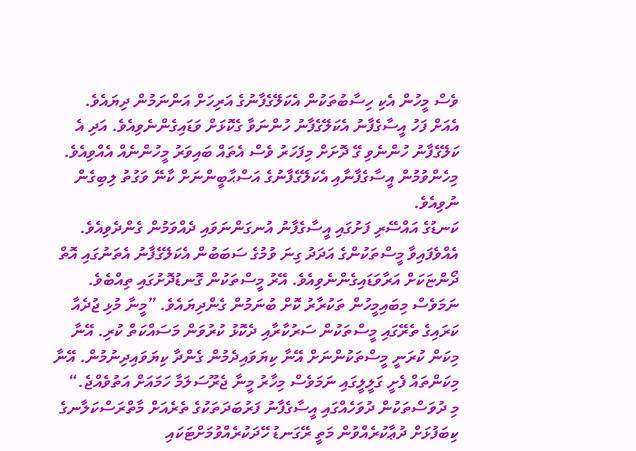ވެސް މީހުން އެކި ހިސާބުތަކުން އެކަލޭގެފާނުގެ އަރިހަށް އަންނަމުން ދިޔައެވެ.
އެއަށް ފަހު އީސާގެފާނު އެކަލޭގެފާނު ހުންނަވާ ގެކޮޅަށް ވަޑައިގެންނެވިއެވެ. އަދި އެ ކަލޭގެފާނު ހުންނެވި ގޭ ދޮށަށް މިފަހަރު ވެސް އެތައް ބައިވަރު މީހުންނެއް އެއްވިއެވެ. މިހެންވުމުން އީސާގެފާނާއި އެކަލޭގެފާނުގެ އަސްޙާބީންނަށް ކާނޭ ވަގުތު ލިބިގެން ނުވިއެވެ.
ކަނޑުގެ އައްސޭރި ފަށުގައި އީސާގެފާނު އުނގަންނަވައި ދެއްވަމުން ގެންދެވިއެވެ. އެއްވެފައިވާ މީސްތަކުންގެ އަދަދު ގިނަ ވުމުގެ ސަބަބުން އެކަލޭގެފާނު އެތަނުގައި އޮތް ދޯންޏަކަށް އަރާވަޑައިގެންނެވިއެވެ. އޭރު މީސްތަކުން ގޮނޑުދޮށުގައި ތިއްބެވެ.
ނަމަވެސް މިބައިމީހުން ތަކުރާރު ކޮށް ބުނަމުން ގެންދިޔައެވެ. ”މީނާ މުޅި ޖުދެއާ ކަރައިގެ ތެރޭގައި މީސްތަކުން ސަރުކާރާއި ދެކޮޅު ކުރުވަން މަސައްކަތް ކުރި. އޭނާ މިކަން ކުރަނީ މީސްތަކުންނަށް އޭނާ ކިޔަވައިދެމުން ގެންދާ ކިޔަވައިދިނުމުން. އޭނާ މިކަންތައް ފެށީ ގަލީލީގައި ނަމަވެސް މިހާރު މީނާ ޖެރޫސަލަމާ ހަމައަށް އަތުވެއްޖެ.“
މި ދުވަސްތަކުން ދުވަހެއްގައި އީސާގެފާނު ފަރުބަދަތަކުގެ ތެރެއަށް މާތްރަސްކަލާނގެ ކިބަފުޅަށް ދުޢާކުރެއްވުން މަތީ ރޭގަނޑު ހޭދަކުރެއްވުމަށްޓަކައި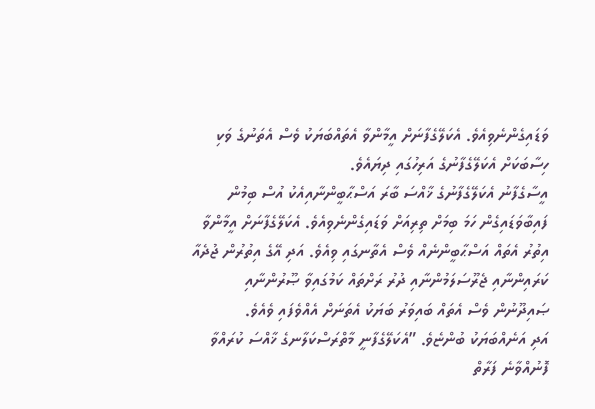ވަޑައިގެންނެވިއެވެ. އެކަލޭގެފާނަށް އީމާންވާ އެތައްބަޔަކު ވެސް އެތަނުގެ ވަކި ހިސާބަކަށް އެކަލޭގެފާނުގެ އަރިހުގައި ދިޔައެވެ.
އީސާގެފާނު އެކަލޭގެފާނުގެ ޚާއްސަ ބާރަ އަސްޙާބީންނާއިއެކު އުސް ބިމުން ފައިބާވަޑައިގެން ހަމަ ބިމަށް ތިރިއަށް ވަޑައިގެންނެވިއެވެ. އެކަލޭގެފާނަށް އީމާންވާ އިތުރު އެތައް އަސްޙާބީންނެއް ވެސް އެތާނގައި ވިއެވެ. އަދި އޭގެ އިތުރުން ޖުދެއާ ކަރައިންނާއި ޖެރޫސަލަމުންނާއި ދުރު ރަށްތައް ކަމުގައިވާ ޞޫރުންނާއި ޞައިދޫނުން ވެސް އެތައް ބައިވަރު ބަޔަކު އެތަނަށް އެއްވެފައި ވެއެވެ.
އަދި އަނެއްބަޔަކު ބުންޏެވެ. ”އެކަލޭގެފާނީ މާތްރަސްކަލާނގެ ޚާއްސަ ކުރައްވާ ފޮނުއްވާނެ ފަރާތް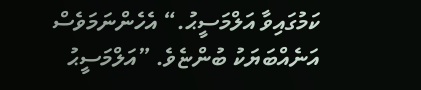ކަމުގައިވާ އަލްމަސީޙު.“ އެހެންނަމަވެސް އަނެއްބަޔަކު ބުންޏެވެ. ”އަލްމަސީޙު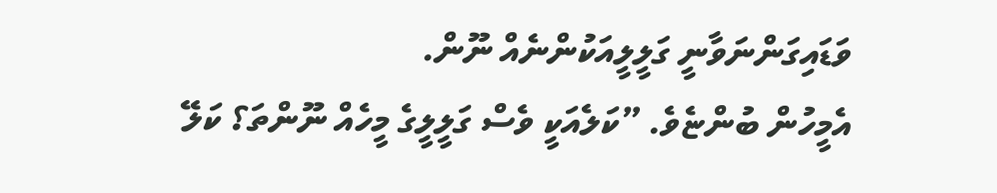ވަޑައިގަންނަވާނީ ގަލީލީއަކުންނެއް ނޫން.
އެމީހުން ބުންޏެވެ. ”ކަލެއަކީ ވެސް ގަލީލީގެ މީހެއް ނޫންތަ؟ ކަލޭ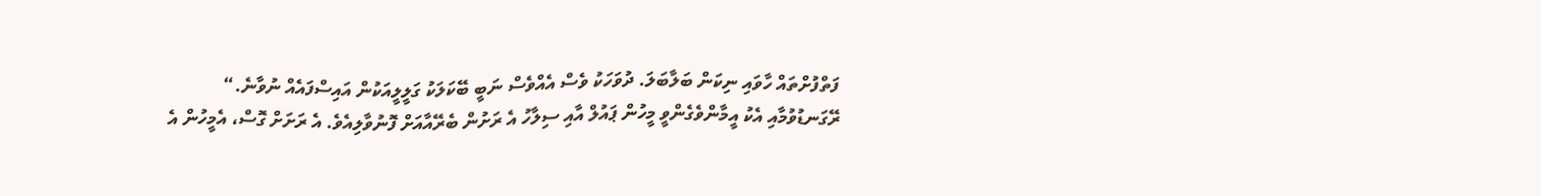ފަތްފުށްތައް ހާވައި ނިކަން ބަލާބަލަ. ދުވަހަކު ވެސް އެއްވެސް ނަބީ ބޭކަލަކު ގަލީލީއަކުން އައިސްފައެއް ނުވާނެ.“
ރޭގަނޑުވުމާއި އެކު އީމާންވެގެންވީ މީހުން ޕައުލް އާއި ސިލާހު އެ ރަށުން ބެރޭއާއަށް ފޮނުވާލިއެވެ. އެ ރަށަށް ގޮސް، އެމީހުން އެ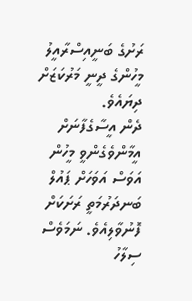ރަށުގެ ބަނީއިސްރާއީލު މީހުންގެ ދީނީ މަރުކަޒަށް ދިޔައެވެ.
ދެން އީސާގެފާނަށް އީމާންވެގެންވީ މީހުން އަވަސް އަވަހަށް ޕައުލް ބަނދަރުމަތީ ރަށަކަށް ފޮނުވާލިއެވެ. ނަމަވެސް ސިލާހު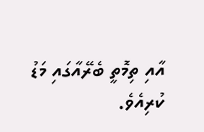އާއި ތިމޮތީ ބެރޭއާގައި މަޑު ކުރިއެވެ.